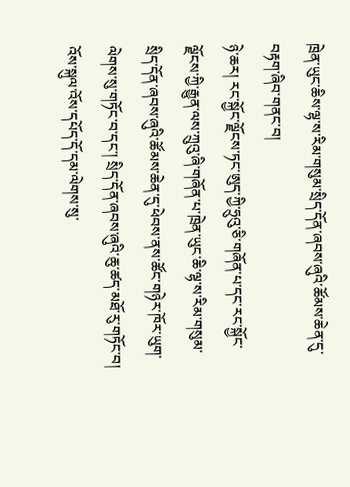ཁྲེན་ཡུང་ཆིས་ལྷ་ས་རིམ་གསུམ་སྲིད་དོན་ཞབས་ཞུའི་ཚོམས་ཆེན་དུ་བརྟག་ཞིབ་གནང་བ།
ཉེ་ཆར། རང་སྐྱོང་ལྗོངས་ཏང་ཨུད་ཀྱི་ཧྲུའུ་ཅི་གཞོན་པ་དང་རང་སྐྱོང་ལྗོངས་ཀྱི་རྒྱུན་ལས་ཀྲུའུ་ཞི་གཞོན་པ་ཁྲེན་ཡུང་ཆི་ལྷ་ས་རིམ་གསུམ་སྲིད་དོན་ཞབས་ཞུའི་ཚོམས་ཆེན་དུ་ཕེབས་ནས་ཚོང་གཉེར་ཁོར་ཡུག་ལེགས་སུ་གཏོང་བ་དང་། སྲིད་དོན་ཞབས་ཞུའི་ཆུ་ཚད་མཐོ་རུ་གཏོང་བ། འོས་སྐུལ་འོས་དཔོད་དོ་དམ་ལེགས་སུ་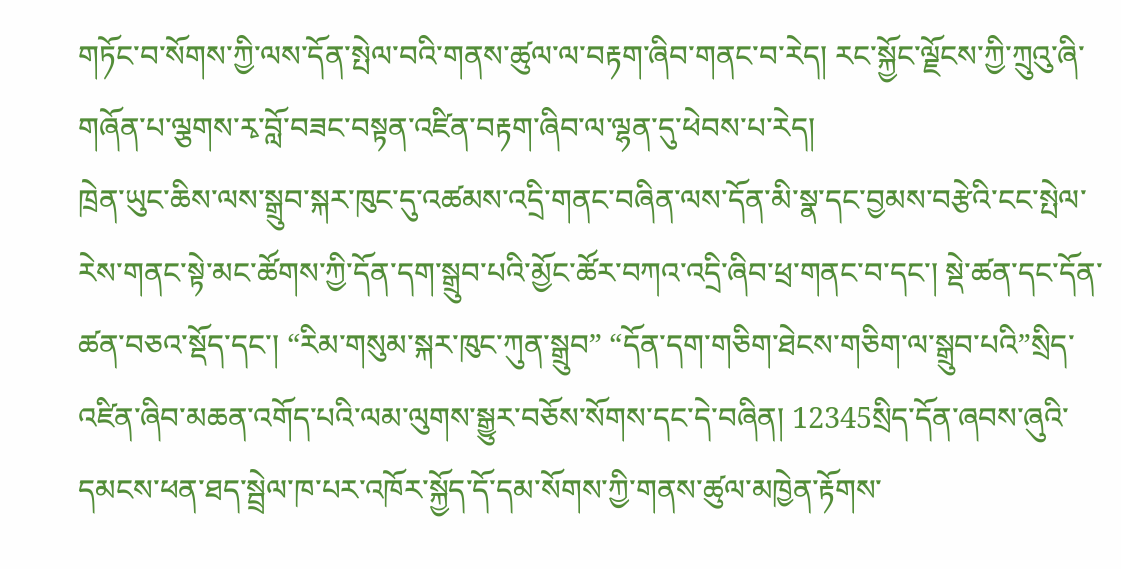གཏོང་བ་སོགས་ཀྱི་ལས་དོན་སྤེལ་བའི་གནས་ཚུལ་ལ་བརྟག་ཞིབ་གནང་བ་རེད། རང་སྐྱོང་ལྗོངས་ཀྱི་ཀྲུའུ་ཞི་གཞོན་པ་ལྕགས་རྭ་བློ་བཟང་བསྟན་འཛིན་བརྟག་ཞིབ་ལ་ལྷན་དུ་ཕེབས་པ་རེད།
ཁྲེན་ཡུང་ཆིས་ལས་སྒྲུབ་སྐར་ཁུང་དུ་འཚམས་འདྲི་གནང་བཞིན་ལས་དོན་མི་སྣ་དང་བྱམས་བརྩེའི་ངང་སྤེལ་རེས་གནང་སྟེ་མང་ཚོགས་ཀྱི་དོན་དག་སྒྲུབ་པའི་མྱོང་ཚོར་བཀའ་འདྲི་ཞིབ་ཕྲ་གནང་བ་དང་། སྡེ་ཚན་དང་དོན་ཚན་བཅའ་སྡོད་དང་། “རིམ་གསུམ་སྐར་ཁུང་ཀུན་སྒྲུབ” “དོན་དག་གཅིག་ཐེངས་གཅིག་ལ་སྒྲུབ་པའི”སྲིད་འཛིན་ཞིབ་མཆན་འགོད་པའི་ལམ་ལུགས་སྒྱུར་བཅོས་སོགས་དང་དེ་བཞིན། 12345སྲིད་དོན་ཞབས་ཞུའི་དམངས་ཕན་ཐད་སྦྲེལ་ཁ་པར་འཁོར་སྐྱོད་དོ་དམ་སོགས་ཀྱི་གནས་ཚུལ་མཁྱེན་རྟོགས་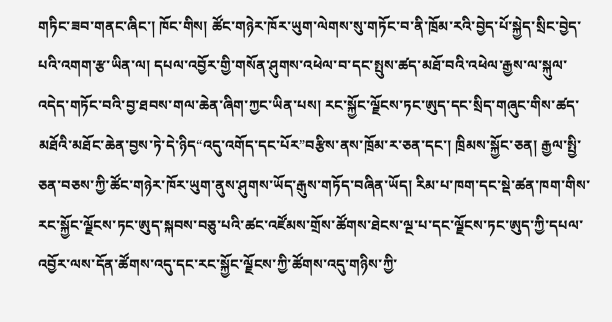གཏིང་ཟབ་གནང་ཞིང་། ཁོང་གིས། ཚོང་གཉེར་ཁོར་ཡུག་ལེགས་སུ་གཏོང་བ་ནི་ཁྲོམ་རའི་བྱེད་པོ་སྐྱེད་སྲིང་བྱེད་པའི་འགག་རྩ་ཡིན་ལ། དཔལ་འབྱོར་གྱི་གསོན་ཤུགས་འཕེལ་བ་དང་སྤུས་ཚད་མཐོ་བའི་འཕེལ་རྒྱས་ལ་སྐུལ་འདེད་གཏོང་བའི་བྱ་ཐབས་གལ་ཆེན་ཞིག་ཀྱང་ཡིན་པས། རང་སྐྱོང་ལྗོངས་ཏང་ཨུད་དང་སྲིད་གཞུང་གིས་ཚད་མཐོའི་མཐོང་ཆེན་བྱས་ཏེ་དེ་ཉིད“འདུ་འགོད་དང་པོར”བརྩིས་ནས་ཁྲོམ་ར་ཅན་དང་། ཁྲིམས་སྐྱོང་ཅན། རྒྱལ་སྤྱི་ཅན་བཅས་ཀྱི་ཚོང་གཉེར་ཁོར་ཡུག་ནུས་ཤུགས་ཡོད་རྒུས་གཏོད་བཞིན་ཡོད། རིམ་པ་ཁག་དང་སྡེ་ཚན་ཁག་གིས་རང་སྐྱོང་ལྗོངས་ཏང་ཨུད་སྐབས་བཅུ་པའི་ཚང་འཛོམས་གྲོས་ཚོགས་ཐེངས་ལྔ་པ་དང་ལྗོངས་ཏང་ཨུད་ཀྱི་དཔལ་འབྱོར་ལས་དོན་ཚོགས་འདུ་དང་རང་སྐྱོང་ལྗོངས་ཀྱི་ཚོགས་འདུ་གཉིས་ཀྱི་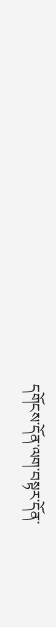དགོངས་དོན་ལག་བསྟར་དོན་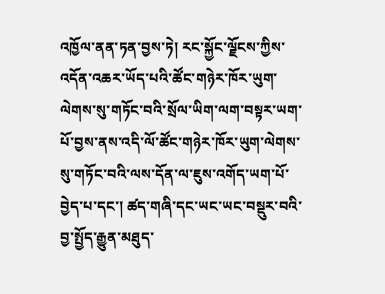འཁྱོལ་ནན་ཏན་བྱས་ཏེ། རང་སྐྱོང་ལྗོངས་ཀྱིས་འདོན་འཆར་ཡོད་པའི་ཚོང་གཉེར་ཁོར་ཡུག་ལེགས་སུ་གཏོང་བའི་སྲོལ་ཡིག་ལག་བསྟར་ཡག་པོ་བྱས་ནས་འདི་ལོ་ཚོང་གཉེར་ཁོར་ཡུག་ལེགས་སུ་གཏོང་བའི་ལས་དོན་ལ་ཇུས་འགོད་ཡག་པོ་བྱེད་པ་དང་། ཚད་གཞི་དང་ཡང་ཡང་བསྡུར་བའི་བྱ་སྤྱོད་རྒྱུན་མཐུད་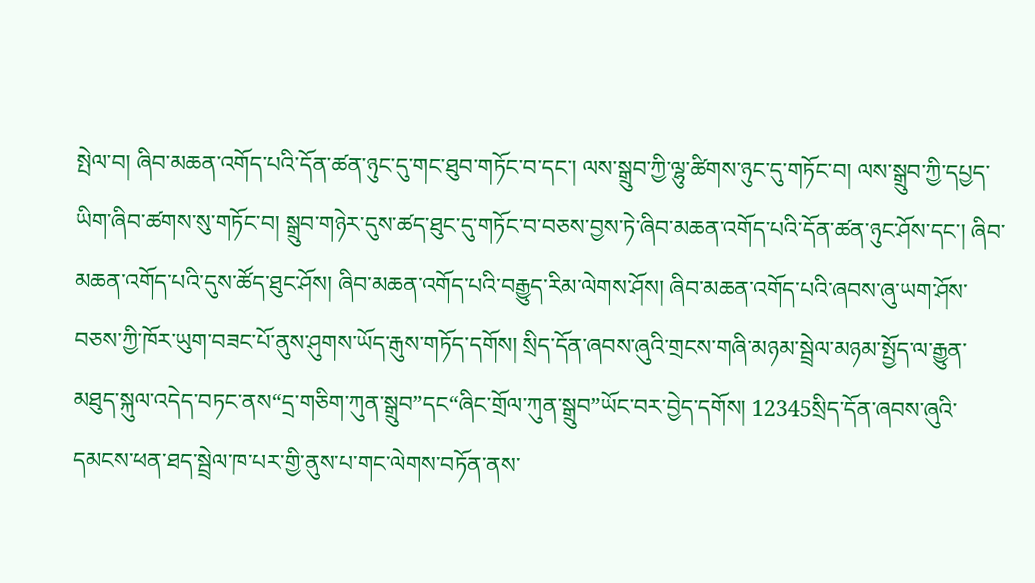སྤེལ་བ། ཞིབ་མཆན་འགོད་པའི་དོན་ཚན་ཉུང་དུ་གང་ཐུབ་གཏོང་བ་དང་། ལས་སྒྲུབ་ཀྱི་ལྷུ་ཚིགས་ཉུང་དུ་གཏོང་བ། ལས་སྒྲུབ་ཀྱི་དཔྱད་ཡིག་ཞིབ་ཚགས་སུ་གཏོང་བ། སྒྲུབ་གཉེར་དུས་ཚད་ཐུང་དུ་གཏོང་བ་བཅས་བྱས་ཏེ་ཞིབ་མཆན་འགོད་པའི་དོན་ཚན་ཉུང་ཤོས་དང་། ཞིབ་མཆན་འགོད་པའི་དུས་ཚོད་ཐུང་ཤོས། ཞིབ་མཆན་འགོད་པའི་བརྒྱུད་རིམ་ལེགས་ཤོས། ཞིབ་མཆན་འགོད་པའི་ཞབས་ཞུ་ཡག་ཤོས་བཅས་ཀྱི་ཁོར་ཡུག་བཟང་པོ་ནུས་ཤུགས་ཡོད་རྒུས་གཏོད་དགོས། སྲིད་དོན་ཞབས་ཞུའི་གྲངས་གཞི་མཉམ་སྦྲེལ་མཉམ་སྤྱོད་ལ་རྒྱུན་མཐུད་སྐུལ་འདེད་བཏང་ནས“དྲ་གཅིག་ཀུན་སྒྲུབ”དང“ཞིང་གྲོལ་ཀུན་སྒྲུབ”ཡོང་བར་བྱེད་དགོས། 12345སྲིད་དོན་ཞབས་ཞུའི་དམངས་ཕན་ཐད་སྦྲེལ་ཁ་པར་གྱི་ནུས་པ་གང་ལེགས་བཏོན་ནས་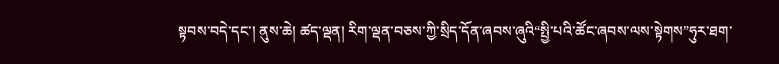སྟབས་བདེ་དང་། ནུས་ཆེ། ཚད་ལྡན། རིག་ལྡན་བཅས་ཀྱི་སྲིད་དོན་ཞབས་ཞུའི“སྤྱི་པའི་ཚོང་ཞབས་ལས་སྟེགས”ཧུར་ཐག་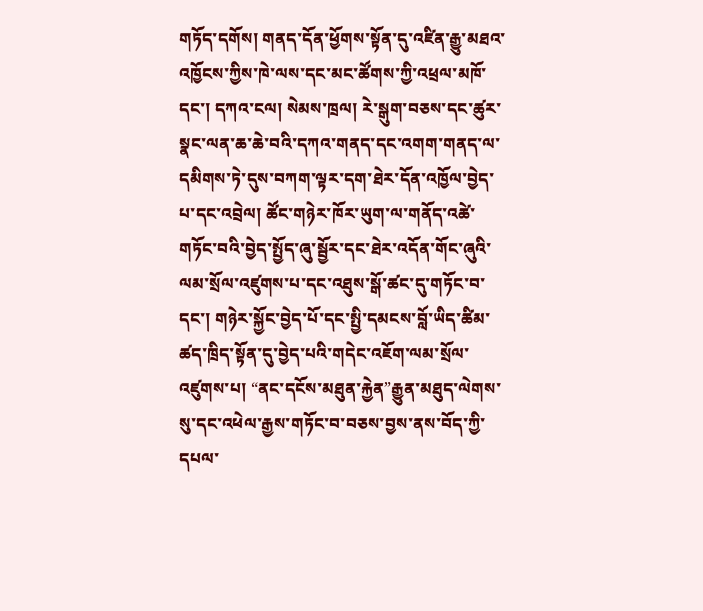གཏོད་དགོས། གནད་དོན་ཕྱོགས་སྟོན་དུ་འཛིན་རྒྱུ་མཐའ་འཁྱོངས་ཀྱིས་ཁེ་ལས་དང་མང་ཚོགས་ཀྱི་འཕྲལ་མཁོ་དང་། དཀའ་ངལ། སེམས་ཁྲལ། རེ་སྒུག་བཅས་དང་ཚུར་སྣང་ལན་ཆ་ཆེ་བའི་དཀའ་གནད་དང་འགག་གནད་ལ་དམིགས་ཏེ་དུས་བཀག་ལྟར་དག་ཐེར་དོན་འཁྱོལ་བྱེད་པ་དང་འབྲེལ། ཚོང་གཉེར་ཁོར་ཡུག་ལ་གནོད་འཚེ་གཏོང་བའི་བྱེད་སྤྱོད་ཞུ་སྦྱོར་དང་ཐེར་འདོན་གོང་ཞུའི་ལམ་སྲོལ་འཛུགས་པ་དང་འཐུས་སྒོ་ཚང་དུ་གཏོང་བ་དང་། གཉེར་སྐྱོང་བྱེད་པོ་དང་སྤྱི་དམངས་བློ་ཡིད་ཚིམ་ཚད་ཁྲིད་སྟོན་དུ་བྱེད་པའི་གདེང་འཇོག་ལམ་སྲོལ་འཛུགས་པ། “ནང་དངོས་མཐུན་རྐྱེན”རྒྱུན་མཐུད་ལེགས་སུ་དང་འཕེལ་རྒྱས་གཏོང་བ་བཅས་བྱས་ནས་བོད་ཀྱི་དཔལ་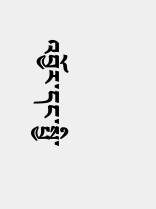འབྱོར་དང་སྤྱི་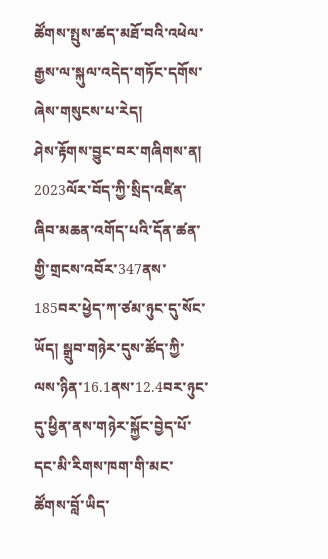ཚོགས་སྤུས་ཚད་མཐོ་བའི་འཕེལ་རྒྱས་ལ་སྐུལ་འདེད་གཏོང་དགོས་ཞེས་གསུངས་པ་རེད།
ཤེས་རྟོགས་བྱུང་བར་གཞིགས་ན། 2023ལོར་བོད་ཀྱི་སྲིད་འཛིན་ཞིབ་མཆན་འགོད་པའི་དོན་ཚན་གྱི་གྲངས་འབོར་347ནས་185བར་ཕྱེད་ཀ་ཙམ་ཉུང་དུ་སོང་ཡོད། སྒྲུབ་གཉེར་དུས་ཚོད་ཀྱི་ལས་ཉིན་16.1ནས་12.4བར་ཉུང་དུ་ཕྱིན་ནས་གཉེར་སྐྱོང་བྱེད་པོ་དང་མི་རིགས་ཁག་གི་མང་ཚོགས་བློ་ཡིད་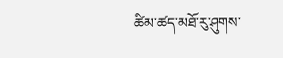ཚིམ་ཚད་མཐོ་རུ་ཤུགས་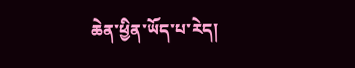ཆེན་ཕྱིན་ཡོད་པ་རེད།